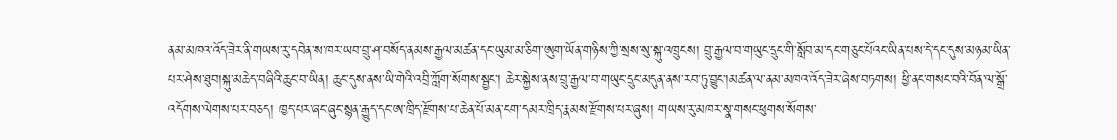ནམ་མཁའ་འོད་ཟེར་ནི་གཡས་རུ་དབེན་ས་ཁར་ཡབ་བྲུ་ཤ་བསོད་ནམས་རྒྱལ་མཚན་དང་ཡུམ་མ་ཅིག་ཨུག་ཡོན་གཉིས་ཀྱི་སྲས་སུ་སྐུ་འཁྲུངས། བྲུ་རྒྱལ་བ་གཡུང་དྲུང་གི་སློབ་མ་དང་གཅུང་པོའང་ཡིན་པས་དེ་དང་དུས་མཉམ་ཡིན་པར་ཤེས་ཐུབ།སྐུ་མཆེད་བཞིའི་ཆུང་བ་ཡིན། ཆུང་དུས་ནས་ཡི་གེའི་འབྲི་ཀློག་སོགས་སྦྱང་། ཆེར་སྐྱེས་ནས་བྲུ་རྒྱལ་བ་གཡུང་དྲུང་མདུན་ནས་རབ་ཏུ་བྱུང་།མཚན་ལ་ནམ་མཁའ་འོད་ཟེར་ཞེས་བཏགས། ཕྱི་ནང་གསང་བའི་བོན་ལ་སྒྲོ་འདོགས་ལེགས་པར་བཅད། ཁྱད་པར་ཞང་ཞུང་སྙན་རྒྱུད་དང་ཨ་ཁྲིད་རྫོགས་པ་ཆེན་པོ་མན་ངག་དམར་ཁྲིད་རྣམས་རྫོགས་པར་ཞུས། གཡས་རུ་མཁར་སྣ་གསང་ཕུགས་སོགས་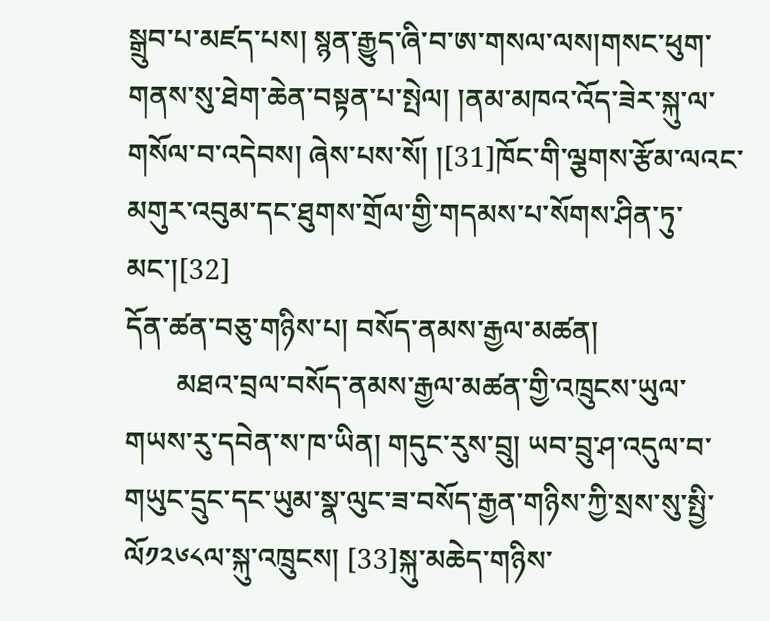སྒྲུབ་པ་མཛད་པས། སྙན་རྒྱུད་ཞི་བ་ཨ་གསལ་ལས།གསང་ཕུག་གནས་སུ་ཐེག་ཆེན་བསྟན་པ་སྤེལ། །ནམ་མཁའ་འོད་ཟེར་སྐུ་ལ་གསོལ་བ་འདེབས། ཞེས་པས་སོ། །[31]ཁོང་གི་ལྕགས་རྩོམ་ལའང་མགུར་འབུམ་དང་ཐུགས་གྲོལ་གྱི་གདམས་པ་སོགས་ཤིན་ཏུ་མང་།[32]
དོན་ཚན་བཅུ་གཉིས་པ། བསོད་ནམས་རྒྱལ་མཚན།
       མཐའ་བྲལ་བསོད་ནམས་རྒྱལ་མཚན་གྱི་འཁྲུངས་ཡུལ་གཡས་རུ་དབེན་ས་ཁ་ཡིན། གདུང་རུས་བྲུ། ཡབ་བྲུ་ཤ་འདུལ་བ་གཡུང་དྲུང་དང་ཡུམ་སྣ་ལུང་ཟ་བསོད་རྒྱན་གཉིས་ཀྱི་སྲས་སུ་སྤྱི་ལོ༡༢༦༨ལ་སྐུ་འཁྲུངས། [33]སྐུ་མཆེད་གཉིས་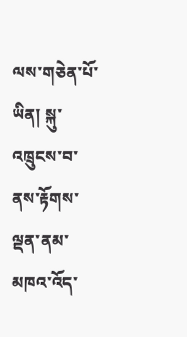ལས་གཅེན་པོ་ཡིན། སྐུ་འཁྲུངས་བ་ནས་རྟོགས་ལྡན་ནམ་མཁའ་འོད་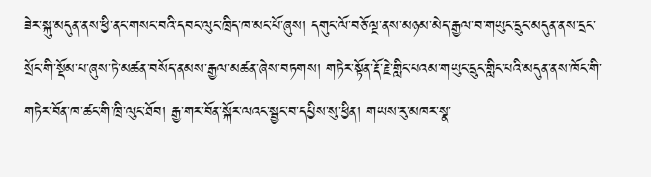ཟེར་སྐུ་མདུན་ནས་ཕྱི་ནང་གསང་བའི་དབང་ལུང་ཁྲིད་ཁ་མང་པོ་ཞུས། དགུང་ལོ་བཅོ་ལྔ་ནས་མཉམ་མེད་རྒྱལ་བ་གཡུང་དྲུང་མདུན་ནས་དྲང་སྲོང་གི་སྡོམ་པ་ཞུས་ཏེ་མཚན་བསོད་ནམས་རྒྱལ་མཚན་ཞེས་བཏགས། གཏེར་སྟོན་རྡོ་རྗེ་གླིང་པའམ་གཡུང་དྲུང་གླིང་པའི་མདུན་ནས་ཁོང་གི་གཏེར་བོན་ཁ་ཚང་གི་ཁྲི་ལུང་ཐོབ། རྒྱ་གར་བོན་སྐོར་ལའང་སྦྱང་བ་དཔྱིས་སུ་ཕྱིན། གཡས་རུ་མཁར་སྣ་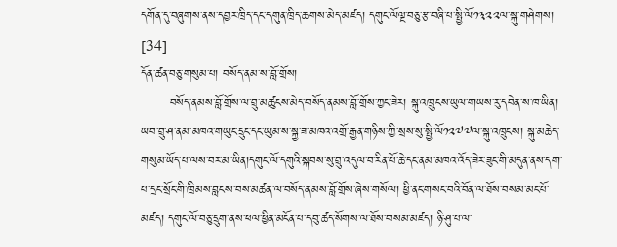དགོན་དུ་བཞུགས་ནས་དབྱར་ཁྲིད་དང་དགུན་ཁྲིད་ཆགས་མེད་མཛད། དགུང་ལོལྔ་བཅུ་རྩ་བཞི་པ་སྤྱི་ལོ༡༣༢༢ལ་སྐུ་གཤེགས། [34]
དོན་ཚན་བཅུ་གསུམ་པ། བསོད་ནམ་ས་བློ་གྲོས།
       བསོད་ནམས་བློ་གྲོས་ལ་བྲུ་མཚུངས་མེད་བསོད་ནམས་བློ་གྲོས་ཀྱང་ཟེར། སྐུ་འཁྲུངས་ཡུལ་གཡས་རུ་དབེན་ས་ཁ་ཡིན། ཡབ་བྲུ་ཤ་ནམ་མཁའ་གཡུང་དྲུང་དང་ཡུམ་ས་སྐྱ་ཟ་མཁའ་འགྲོ་རྒྱན་གཉིས་ཀྱི་སྲས་སུ་སྤྱི་ལོ༡༢༧༧ལ་སྐུ་འཁྲུངས། སྐུ་མཆེད་གསུམ་ཡོད་པ་ལས་བར་མ་ཡིན།དགུང་ལོ་དགུའི་སྐབས་སུ་བྲུ་འདུལ་བ་རིན་པོ་ཆེ་དང་ནམ་མཁའ་འོད་ཟེར་ཟུང་གི་མདུན་ནས་དག་པ་དྲང་སྲོང་གི་ཁྲིམས་བླངས་བས་མཚན་ལ་བསོད་ནམས་བློ་གྲོས་ཞེས་གསོལ། ཕྱི་ནང་གསང་བའི་བོན་ལ་ཐོས་བསམ་མང་པོ་མཛད། དགུང་ལོ་བཅུ་དྲུག་ནས་ཕལ་ཕྱིན་མངོན་པ་དབུ་ཚད་སོགས་ལ་ཐོས་བསམ་མཛད། ཉི་ཤུ་པ་ལ་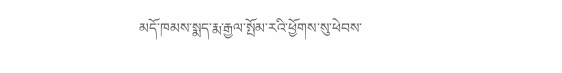མདོ་ཁམས་སྨད་རྨ་རྒྱལ་སྤོམ་རའི་ཕྱོགས་སུ་ཕེབས་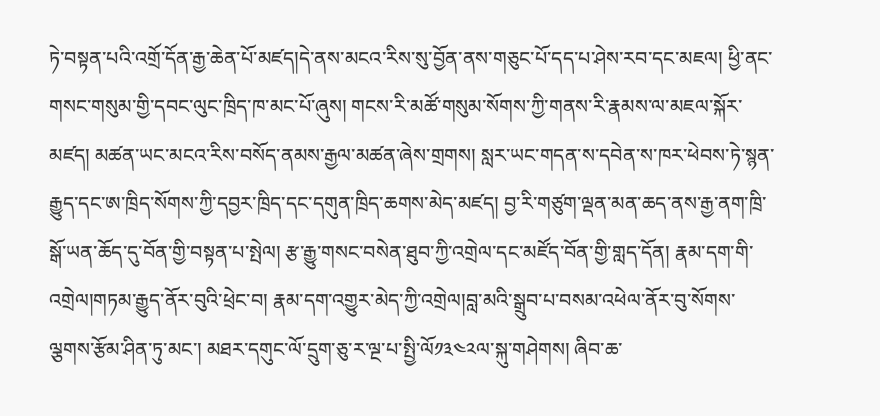ཏེ་བསྟན་པའི་འགྲོ་དོན་རྒྱ་ཆེན་པོ་མཛད།དེ་ནས་མངའ་རིས་སུ་བྱོན་ནས་གཅུང་པོ་དད་པ་ཤེས་རབ་དང་མཇལ། ཕྱི་ནང་གསང་གསུམ་གྱི་དབང་ལུང་ཁྲིད་ཁ་མང་པོ་ཞུས། གངས་རི་མཚོ་གསུམ་སོགས་ཀྱི་གནས་རི་རྣམས་ལ་མཇལ་སྐོར་མཛད། མཚན་ཡང་མངའ་རིས་བསོད་ནམས་རྒྱལ་མཚན་ཞེས་གྲགས། སླར་ཡང་གདན་ས་དབེན་ས་ཁར་ཕེབས་ཏེ་སྙན་རྒྱུད་དང་ཨ་ཁྲིད་སོགས་ཀྱི་དབྱར་ཁྲིད་དང་དགུན་ཁྲིད་ཆགས་མེད་མཛད། བྱ་རི་གཙུག་ལྡན་མན་ཆད་ནས་རྒྱ་ནག་ཁྲི་སྒོ་ཡན་ཆོད་དུ་བོན་གྱི་བསྟན་པ་སྤེལ། རྩ་རྒྱུ་གསང་བསེན་ཐུབ་ཀྱི་འགྲེལ་དང་མཛོད་བོན་གྱི་གླད་དོན། རྣམ་དག་གི་འགྲེལ།གཏམ་རྒྱུད་ནོར་བུའི་ཕྲེང་བ། རྣམ་དག་འགྱུར་མེད་ཀྱི་འགྲེལ།བླ་མའི་སྒྲུབ་པ་བསམ་འཕེལ་ནོར་བུ་སོགས་ལྕགས་རྩོམ་ཤིན་ཏུ་མང་། མཐར་དགུང་ལོ་དྲུག་ཅུ་ར་ལྔ་པ་སྤྱི་ལོ༡༣༤༢ལ་སྐུ་གཤེགས། ཞིབ་ཆ་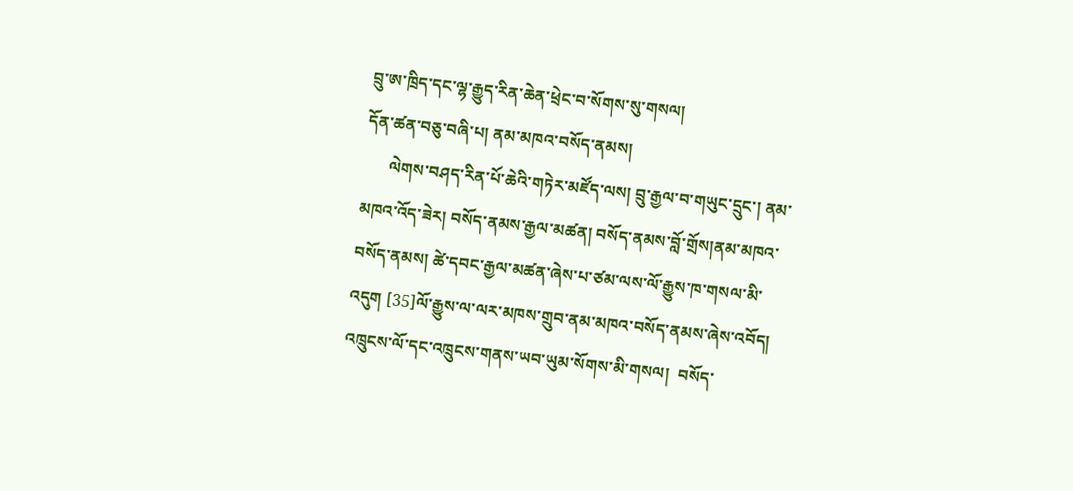བྲུ་ཨ་ཁྲིད་དང་ལྷ་རྒྱུད་རིན་ཆེན་ཕྲེང་བ་སོགས་སུ་གསལ།
དོན་ཚན་བཅུ་བཞི་པ། ནམ་མཁའ་བསོད་ནམས།
      ལེགས་བཤད་རིན་པོ་ཆེའི་གཏེར་མཛོད་ལས། བྲུ་རྒྱལ་བ་གཡུང་དྲུང་། ནམ་མཁའ་འོད་ཟེར། བསོད་ནམས་རྒྱལ་མཚན། བསོད་ནམས་བློ་གྲོས།ནམ་མཁའ་བསོད་ནམས། ཚེ་དབང་རྒྱལ་མཚན་ཞེས་པ་ཙམ་ལས་ལོ་རྒྱུས་ཁ་གསལ་མི་འདུག [35]ལོ་རྒྱུས་ལ་ལར་མཁས་གྲུབ་ནམ་མཁའ་བསོད་ནམས་ཞེས་འབོད། འཁྲུངས་ལོ་དང་འཁྲུངས་གནས་ཡབ་ཡུམ་སོགས་མི་གསལ།  བསོད་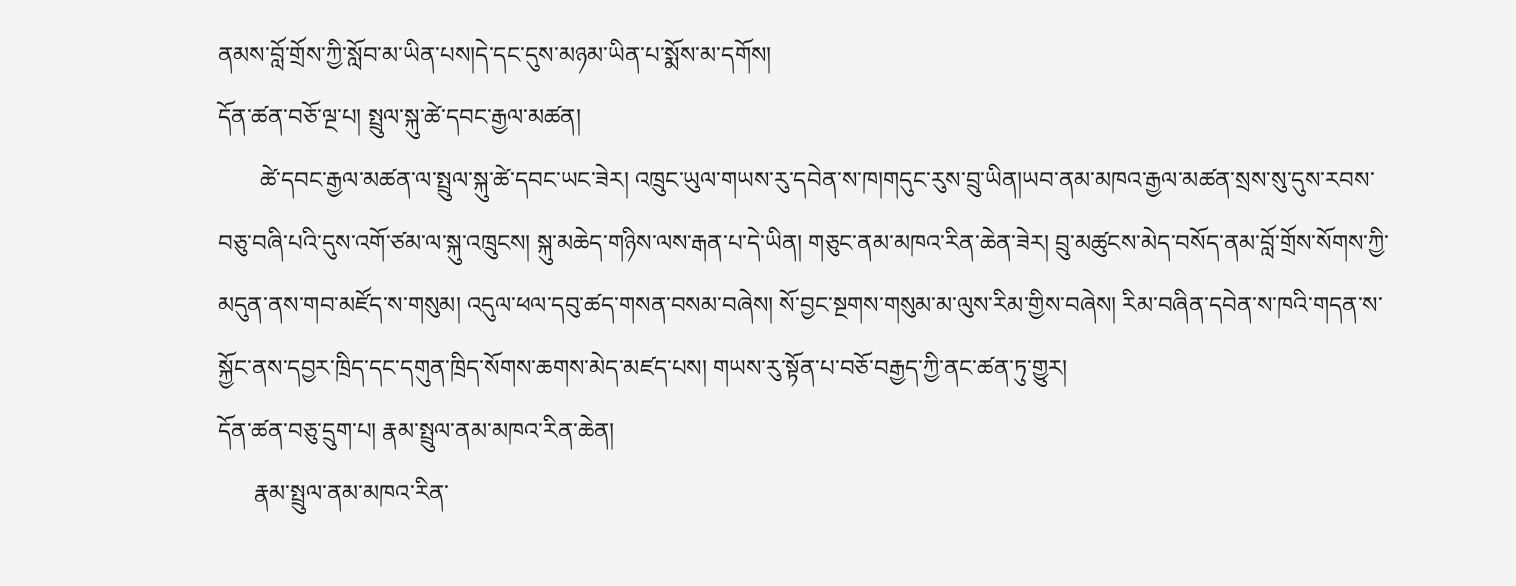ནམས་བློ་གྲོས་ཀྱི་སློབ་མ་ཡིན་པས།དེ་དང་དུས་མཉམ་ཡིན་པ་སྨོས་མ་དགོས།
དོན་ཚན་བཅོ་ལྔ་པ། སྤྲུལ་སྐུ་ཚེ་དབང་རྒྱལ་མཚན།
       ཚེ་དབང་རྒྱལ་མཚན་ལ་སྤྲུལ་སྐུ་ཚེ་དབང་ཡང་ཟེར། འཁྲུང་ཡུལ་གཡས་རུ་དབེན་ས་ཁ།གདུང་རུས་བྲུ་ཡིན།ཡབ་ནམ་མཁའ་རྒྱལ་མཚན་སྲས་སུ་དུས་རབས་བཅུ་བཞི་པའི་དུས་འགོ་ཙམ་ལ་སྐུ་འཁྲུངས། སྐུ་མཆེད་གཉིས་ལས་རྒན་པ་དེ་ཡིན། གཅུང་ནམ་མཁའ་རིན་ཆེན་ཟེར། བྲུ་མཚུངས་མེད་བསོད་ནམ་བློ་གྲོས་སོགས་ཀྱི་མདུན་ནས་གབ་མཛོད་ས་གསུམ། འདུལ་ཕལ་དབུ་ཚད་གསན་བསམ་བཞེས། སོ་བྱང་སྔགས་གསུམ་མ་ལུས་རིམ་གྱིས་བཞེས། རིམ་བཞིན་དབེན་ས་ཁའི་གདན་ས་སྐྱོང་ནས་དབྱར་ཁྲིད་དང་དགུན་ཁྲིད་སོགས་ཆགས་མེད་མཛད་པས། གཡས་རུ་སྟོན་པ་བཅོ་བརྒྱད་ཀྱི་ནང་ཚན་ཏུ་གྱུར།
དོན་ཚན་བཅུ་དྲུག་པ། རྣམ་སྤྲུལ་ནམ་མཁའ་རིན་ཆེན།
      རྣམ་སྤྲུལ་ནམ་མཁའ་རིན་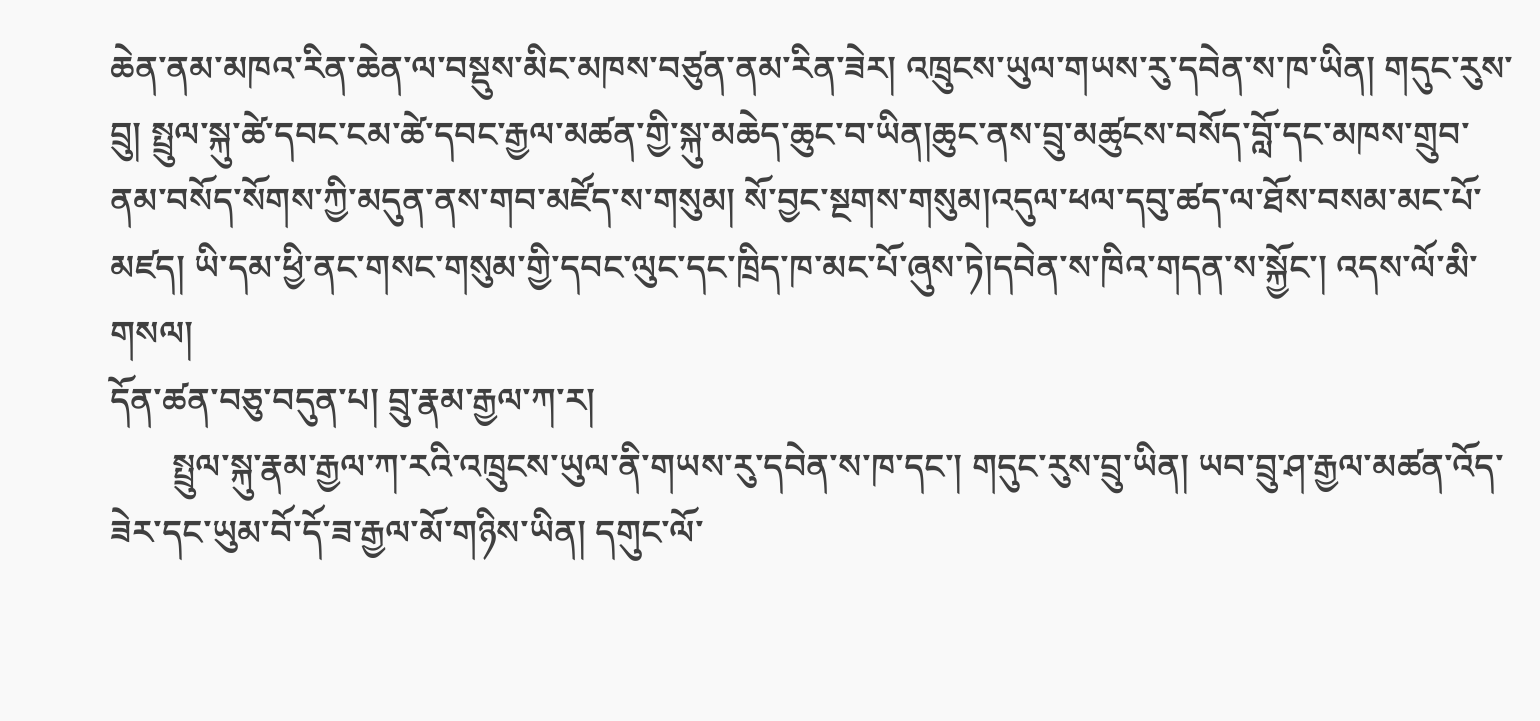ཆེན་ནམ་མཁའ་རིན་ཆེན་ལ་བསྡུས་མིང་མཁས་བཙུན་ནམ་རིན་ཟེར། འཁྲུངས་ཡུལ་གཡས་རུ་དབེན་ས་ཁ་ཡིན། གདུང་རུས་བྲུ། སྤྲུལ་སྐུ་ཚེ་དབང་ངམ་ཚེ་དབང་རྒྱལ་མཚན་གྱི་སྐུ་མཆེད་ཆུང་བ་ཡིན།ཆུང་ནས་བྲུ་མཚུངས་བསོད་བློ་དང་མཁས་གྲུབ་ནམ་བསོད་སོགས་ཀྱི་མདུན་ནས་གབ་མཛོད་ས་གསུམ། སོ་བྱང་སྔགས་གསུམ།འདུལ་ཕལ་དབུ་ཚད་ལ་ཐོས་བསམ་མང་པོ་མཛད། ཡི་དམ་ཕྱི་ནང་གསང་གསུམ་གྱི་དབང་ལུང་དང་ཁྲིད་ཁ་མང་པོ་ཞུས་ཏེ།དབེན་ས་ཁིའ་གདན་ས་སྐྱོང་། འདས་ལོ་མི་གསལ།
དོན་ཚན་བཅུ་བདུན་པ། བྲུ་རྣམ་རྒྱལ་ཀ་ར།
       སྤྲུལ་སྐུ་རྣམ་རྒྱལ་ཀ་རའི་འཁྲུངས་ཡུལ་ནི་གཡས་རུ་དབེན་ས་ཁ་དང་། གདུང་རུས་བྲུ་ཡིན། ཡབ་བྲུ་ཤ་རྒྱལ་མཚན་འོད་ཟེར་དང་ཡུམ་བོ་དོ་ཟ་རྒྱལ་མོ་གཉིས་ཡིན། དགུང་ལོ་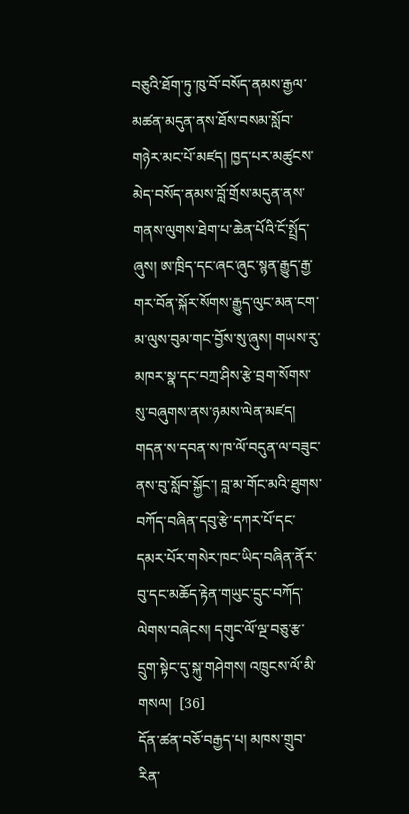བཅུའི་ཐོག་ཏུ་ཁུ་བོ་བསོད་ནམས་རྒྱལ་མཚན་མདུན་ནས་ཐོས་བསམ་སློབ་གཉེར་མང་པོ་མཛད། ཁྱད་པར་མཚུངས་མེད་བསོད་ནམས་བློ་གྲོས་མདུན་ནས་གནས་ལུགས་ཐེག་པ་ཆེན་པོའི་ངོ་སྤྲོད་ཞུས། ཨ་ཁྲིད་དང་ཞང་ཞུང་སྙན་རྒྱུད་རྒྱ་གར་བོན་སྐོར་སོགས་རྒྱུད་ལུང་མན་ངག་མ་ལུས་བུམ་གང་བྱོས་སུ་ཞུས། གཡས་རུ་མཁར་སྣ་དང་བཀྲ་ཤིས་རྩེ་བྲག་སོགས་སུ་བཞུགས་ནས་ཉམས་ལེན་མཛད། གདན་ས་དབན་ས་ཁ་ལོ་བདུན་ལ་བཟུང་ནས་བུ་སློབ་སྐྱོང་། བླ་མ་གོང་མའི་ཐུགས་བཀོད་བཞིན་དབུ་རྩེ་དཀར་པོ་དང་དམར་པོར་གསེར་ཁང་ཡིད་བཞིན་ནོར་བུ་དང་མཆོད་རྟེན་གཡུང་དྲུང་བཀོད་ལེགས་བཞེངས། དགུང་ལོ་ལྔ་བཅུ་རྩ་དྲུག་སྟེང་དུ་སྐུ་གཤེགས། འཁྲུངས་ལོ་མི་གསལ།  [36]
དོན་ཚན་བཅོ་བརྒྱད་པ། མཁས་གྲུབ་རིན་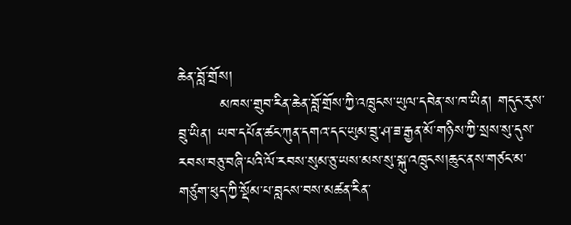ཆེན་བློ་གྲོས།
        མཁས་གྲུབ་རིན་ཆེན་བློ་གྲོས་ཀྱི་འཁྲུངས་ཡུལ་དབེན་ས་ཁ་ཡིན། གདུང་རུས་བྲུ་ཡིན། ཡབ་དཔོན་ཚང་ཀུན་དགའ་དང་ཡུམ་བྲུ་ཤ་ཟ་རྒྱན་མོ་གཉིས་ཀྱི་སྲས་སུ་དུས་རབས་བཅུ་བཞི་པའི་ལོ་རབས་སུམ་ཅུ་ཡས་མས་སུ་སྐུ་འཁྲུངས།ཆུང་ནས་གཙང་མ་གཙུག་ཕུད་ཀྱི་སྡོམ་པ་བླངས་བས་མཚན་རིན་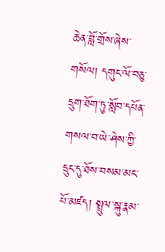ཆེན་བློ་གྲོས་ཞེས་གསོལ། དགུང་ལོ་བཅུ་དྲུག་ཐོག་ཏུ་སློབ་དཔོན་གསལ་བ་ཡེ་ཤེས་ཀྱི་དྲུང་དུ་ཐོས་བསམ་མང་པོ་མཛད། སྤྲུལ་སྐུ་རྣམ་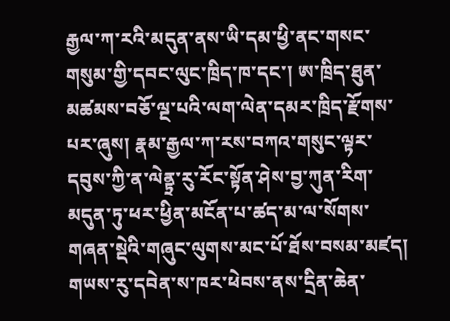རྒྱལ་ཀ་རའི་མདུན་ནས་ཡི་དམ་ཕྱི་ནང་གསང་གསུམ་གྱི་དབང་ལུང་ཁྲིད་ཁ་དང་། ཨ་ཁྲིད་ཐུན་མཚམས་བཅོ་ལྔ་པའི་ལག་ལེན་དམར་ཁྲིད་རྫོགས་པར་ཞུས། རྣམ་རྒྱལ་ཀ་རས་བཀའ་གསུང་ལྟར་དབུས་ཀྱི་ན་ལེནྟྲ་རུ་རོང་སྟོན་ཤེས་བྱ་ཀུན་རིག་མདུན་ཏུ་ཕར་ཕྱིན་མངོན་པ་ཚད་མ་ལ་སོགས་གཞན་སྡེའི་གཞུང་ལུགས་མང་པོ་ཐོས་བསམ་མཛད། གཡས་རུ་དབེན་ས་ཁར་ཕེབས་ནས་དྲིན་ཆེན་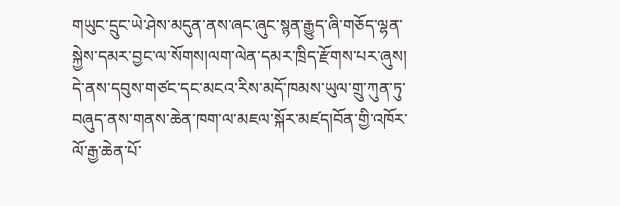གཡུང་དྲུང་ཡེ་ཤེས་མདུན་ནས་ཞང་ཞུང་སྙན་རྒྱུད་ཞི་གཅོད་ལྷན་སྐྱེས་དམར་བྱང་ལ་སོགས།ལག་ལེན་དམར་ཁྲིད་རྫོགས་པར་ཞུས། དེ་ནས་དབུས་གཙང་དང་མངའ་རིས་མདོ་ཁམས་ཡུལ་གྲུ་ཀུན་ཏུ་བཞུད་ནས་གནས་ཆེན་ཁག་ལ་མཇལ་སྐོར་མཛད།བོན་གྱི་འཁོར་ལོ་རྒྱ་ཆེན་པོ་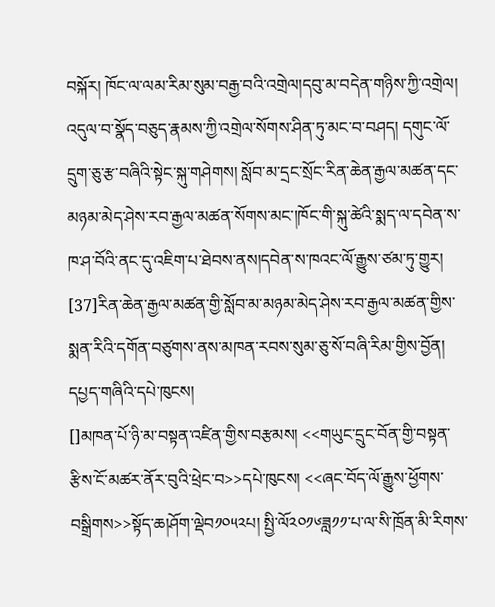བསྐོར། ཁོང་ལ་ལམ་རིམ་སུམ་བརྒྱ་བའི་འགྲེལ།དབུ་མ་བདེན་གཉིས་ཀྱི་འགྲེལ། འདུལ་བ་སྣོད་བཅུད་རྣམས་ཀྱི་འགྲེལ་སོགས་ཤིན་ཏུ་མང་བ་བཤད། དགུང་ལོ་དྲུག་ཅུ་རྩ་བཞིའི་སྟེང་སྐུ་གཤེགས། སློབ་མ་དྲང་སྲོང་རིན་ཆེན་རྒྱལ་མཚན་དང་མཉམ་མེད་ཤེས་རབ་རྒྱལ་མཚན་སོགས་མང་།ཁོང་གི་སྐུ་ཚེའི་སྨད་ལ་དབེན་ས་ཁ་ཤ་བོའི་ནང་དུ་འཇིག་པ་ཐེབས་ནས།དབེན་ས་ཁའང་ལོ་རྒྱུས་ཙམ་ཏུ་གྱུར། [37]རིན་ཆེན་རྒྱལ་མཚན་གྱི་སློབ་མ་མཉམ་མེད་ཤེས་རབ་རྒྱལ་མཚན་གྱིས་སྨན་རིའི་དགོན་བཙུགས་ནས་མཁན་རབས་སུམ་ཅུ་སོ་བཞི་རིམ་གྱིས་བྱོན།
དཔྱད་གཞིའི་དཔེ་ཁུངས།
[]མཁན་པོ་ཉི་མ་བསྟན་འཛིན་གྱིས་བརྩམས། <<གཡུང་དྲུང་བོན་གྱི་བསྟན་རྩིས་ངོ་མཚར་ནོར་བུའི་ཕྲེང་བ>>དཔེ་ཁུངས། <<ཞང་བོད་ལོ་རྒྱུས་ཕྱོགས་བསྒྲིགས>>སྟོད་ཆ།ཤོག་ལྡེབ༡༠༥༢པ། སྤྱི་ལོ༢༠༡༦ཟླ༡༡་པ་ལ་སི་ཁྲོན་མི་རིགས་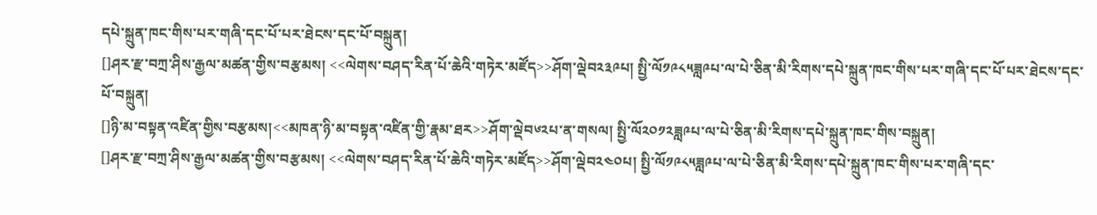དཔེ་སྐྲུན་ཁང་གིས་པར་གཞི་དང་པོ་པར་ཐེངས་དང་པོ་བསྐྲུན།
[]ཤར་རྫ་བཀྲ་ཤིས་རྒྱལ་མཚན་གྱིས་བརྩམས། <<ལེགས་བཤད་རིན་པོ་ཆེའི་གཏེར་མཛོད>>ཤོག་ལྡེབ༢༣༩པ། སྤྱི་ལོ༡༩༨༥ཟླ༩པ་ལ་པེ་ཅིན་མི་རིགས་དཔེ་སྐྲུན་ཁང་གིས་པར་གཞི་དང་པོ་པར་ཐེངས་དང་པོ་བསྐྲུན།
[]ཉི་མ་བསྟན་འཛིན་གྱིས་བརྩམས།<<མཁན་ཉི་མ་བསྟན་འཛིན་གྱི་རྣམ་ཐར>>ཤོག་ལྡེབ༦༢པ་ན་གསལ། སྤྱི་ལོ༢༠༡༢ཟླ༩པ་ལ་པེ་ཅིན་མི་རིགས་དཔེ་སྐྲུན་ཁང་གིས་བསྐྲུན།
[]ཤར་རྫ་བཀྲ་ཤིས་རྒྱལ་མཚན་གྱིས་བརྩམས། <<ལེགས་བཤད་རིན་པོ་ཆེའི་གཏེར་མཛོད>>ཤོག་ལྡེབ༢༤༠པ། སྤྱི་ལོ༡༩༨༥ཟླ༩པ་ལ་པེ་ཅིན་མི་རིགས་དཔེ་སྐྲུན་ཁང་གིས་པར་གཞི་དང་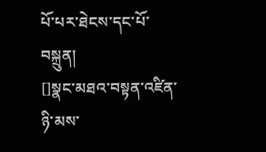པོ་པར་ཐེངས་དང་པོ་བསྐྲུན།
[]སྣང་མཐའ་བསྟན་འཛིན་ཉི་མས་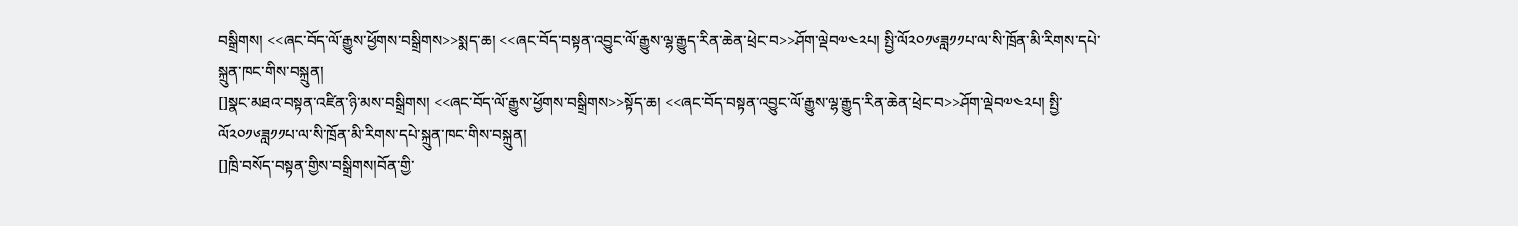བསྒྲིགས། <<ཞང་བོད་ལོ་རྒྱུས་ཕྱོགས་བསྒྲིགས>>སྨད་ཆ། <<ཞང་བོད་བསྟན་འབྱུང་ལོ་རྒྱུས་ལྷ་རྒྱུད་རིན་ཆེན་ཕྲེང་བ>>ཤོག་ལྡེབ༧༤༢པ། སྤྱི་ལོ༢༠༡༦ཟླ༡༡པ་ལ་སི་ཁྲོན་མི་རིགས་དཔེ་སྐྲུན་ཁང་གིས་བསྐྲུན།
[]སྣང་མཐའ་བསྟན་འཛིན་ཉི་མས་བསྒྲིགས། <<ཞང་བོད་ལོ་རྒྱུས་ཕྱོགས་བསྒྲིགས>>སྟོད་ཆ། <<ཞང་བོད་བསྟན་འབྱུང་ལོ་རྒྱུས་ལྷ་རྒྱུད་རིན་ཆེན་ཕྲེང་བ>>ཤོག་ལྡེབ༧༤༢པ། སྤྱི་ལོ༢༠༡༦ཟླ༡༡པ་ལ་སི་ཁྲོན་མི་རིགས་དཔེ་སྐྲུན་ཁང་གིས་བསྐྲུན།
[]ཁྲི་བསོད་བསྟན་གྱིས་བསྒྲིགས།བོན་གྱི་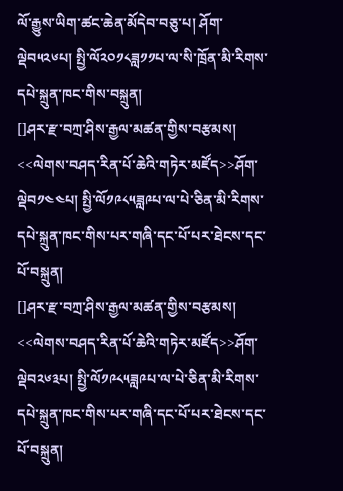ལོ་རྒྱུས་ཡིག་ཚང་ཆེན་མོདེབ་བཅུ་པ། ཤོག་ལྡེབ༥༢༦པ། སྤྱི་ལོ༢༠༡༨ཟླ༡༡པ་ལ་སི་ཁྲོན་མི་རིགས་དཔེ་སྐྲུན་ཁང་གིས་བསྐྲུན།
[]ཤར་རྫ་བཀྲ་ཤིས་རྒྱལ་མཚན་གྱིས་བརྩམས། <<ལེགས་བཤད་རིན་པོ་ཆེའི་གཏེར་མཛོད>>ཤོག་ལྡེབ༡༤༤པ། སྤྱི་ལོ༡༩༨༥ཟླ༩པ་ལ་པེ་ཅིན་མི་རིགས་དཔེ་སྐྲུན་ཁང་གིས་པར་གཞི་དང་པོ་པར་ཐེངས་དང་པོ་བསྐྲུན།
[]ཤར་རྫ་བཀྲ་ཤིས་རྒྱལ་མཚན་གྱིས་བརྩམས། <<ལེགས་བཤད་རིན་པོ་ཆེའི་གཏེར་མཛོད>>ཤོག་ལྡེབ༢༦༣པ། སྤྱི་ལོ༡༩༨༥ཟླ༩པ་ལ་པེ་ཅིན་མི་རིགས་དཔེ་སྐྲུན་ཁང་གིས་པར་གཞི་དང་པོ་པར་ཐེངས་དང་པོ་བསྐྲུན།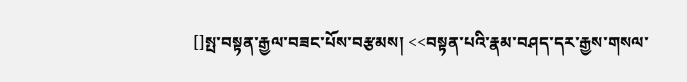[]སྤ་བསྟན་རྒྱལ་བཟང་པོས་བརྩམས། <<བསྟན་པའི་རྣམ་བཤད་དར་རྒྱས་གསལ་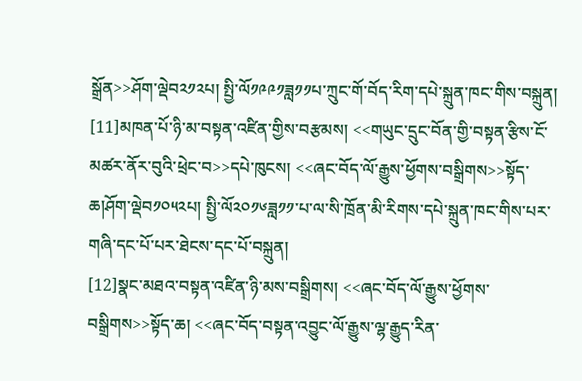སྒྲོན>>ཤོག་ལྡེབ༢༡༢པ། སྤྱི་ལོ༡༩༩༡ཟླ༡༡པ་ཀྲུང་གོ་བོད་རིག་དཔེ་སྐྲུན་ཁང་གིས་བསྐྲུན།
[11]མཁན་པོ་ཉི་མ་བསྟན་འཛིན་གྱིས་བརྩམས། <<གཡུང་དྲུང་བོན་གྱི་བསྟན་རྩིས་ངོ་མཚར་ནོར་བུའི་ཕྲེང་བ>>དཔེ་ཁུངས། <<ཞང་བོད་ལོ་རྒྱུས་ཕྱོགས་བསྒྲིགས>>སྟོད་ཆ།ཤོག་ལྡེབ༡༠༥༢པ། སྤྱི་ལོ༢༠༡༦ཟླ༡༡་པ་ལ་སི་ཁྲོན་མི་རིགས་དཔེ་སྐྲུན་ཁང་གིས་པར་གཞི་དང་པོ་པར་ཐེངས་དང་པོ་བསྐྲུན།
[12]སྣང་མཐའ་བསྟན་འཛིན་ཉི་མས་བསྒྲིགས། <<ཞང་བོད་ལོ་རྒྱུས་ཕྱོགས་བསྒྲིགས>>སྟོད་ཆ། <<ཞང་བོད་བསྟན་འབྱུང་ལོ་རྒྱུས་ལྷ་རྒྱུད་རིན་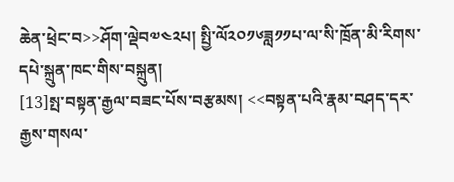ཆེན་ཕྲེང་བ>>ཤོག་ལྡེབ༧༤༢པ། སྤྱི་ལོ༢༠༡༦ཟླ༡༡པ་ལ་སི་ཁྲོན་མི་རིགས་དཔེ་སྐྲུན་ཁང་གིས་བསྐྲུན།
[13]སྤ་བསྟན་རྒྱལ་བཟང་པོས་བརྩམས། <<བསྟན་པའི་རྣམ་བཤད་དར་རྒྱས་གསལ་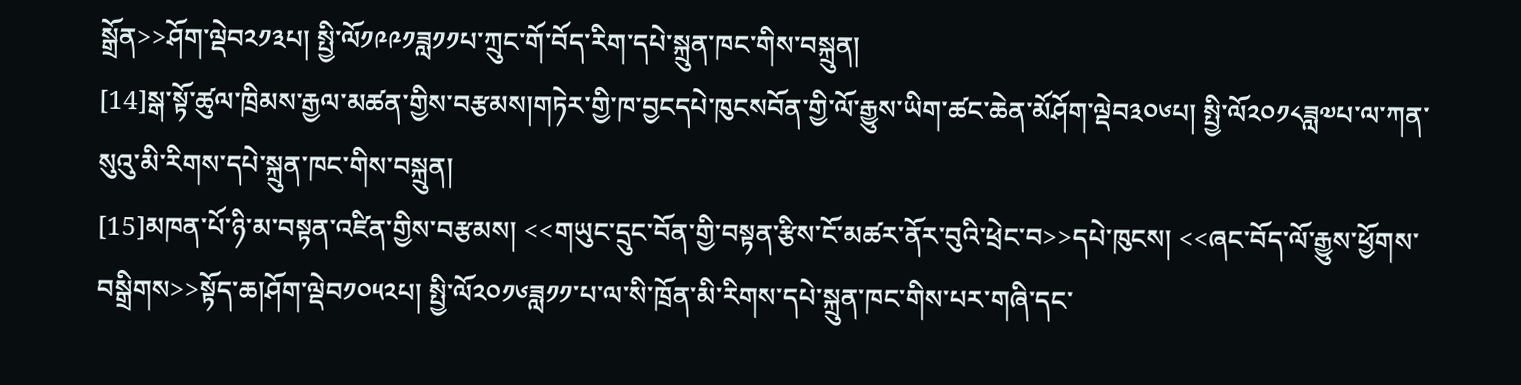སྒྲོན>>ཤོག་ལྡེབ༢༡༣པ། སྤྱི་ལོ༡༩༩༡ཟླ༡༡པ་ཀྲུང་གོ་བོད་རིག་དཔེ་སྐྲུན་ཁང་གིས་བསྐྲུན།
[14]སྒ་སྟོ་ཚུལ་ཁྲིམས་རྒྱལ་མཚན་གྱིས་བརྩམས།གཏེར་གྱི་ཁ་བྱངདཔེ་ཁུངསབོན་གྱི་ལོ་རྒྱུས་ཡིག་ཚང་ཆེན་མོཤོག་ལྡེབ༣༠༦པ། སྤྱི་ལོ༢༠༡༨ཟླ༧པ་ལ་ཀན་སུའུ་མི་རིགས་དཔེ་སྐྲུན་ཁང་གིས་བསྐྲུན།
[15]མཁན་པོ་ཉི་མ་བསྟན་འཛིན་གྱིས་བརྩམས། <<གཡུང་དྲུང་བོན་གྱི་བསྟན་རྩིས་ངོ་མཚར་ནོར་བུའི་ཕྲེང་བ>>དཔེ་ཁུངས། <<ཞང་བོད་ལོ་རྒྱུས་ཕྱོགས་བསྒྲིགས>>སྟོད་ཆ།ཤོག་ལྡེབ༡༠༥༢པ། སྤྱི་ལོ༢༠༡༦ཟླ༡༡་པ་ལ་སི་ཁྲོན་མི་རིགས་དཔེ་སྐྲུན་ཁང་གིས་པར་གཞི་དང་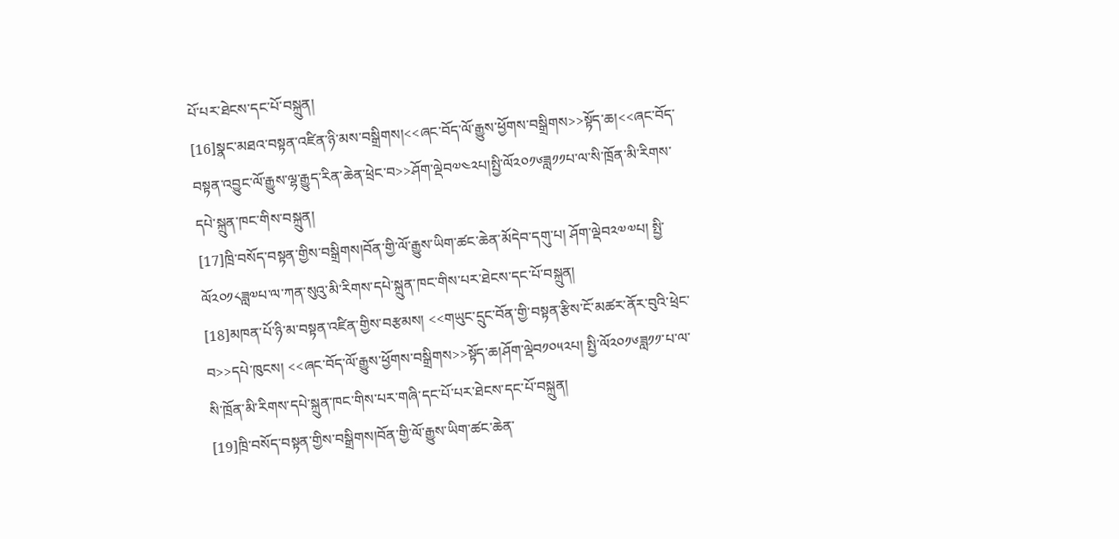པོ་པར་ཐེངས་དང་པོ་བསྐྲུན།
[16]སྣང་མཐའ་བསྟན་འཛིན་ཉི་མས་བསྒྲིགས།<<ཞང་བོད་ལོ་རྒྱུས་ཕྱོགས་བསྒྲིགས>>སྟོད་ཆ།<<ཞང་བོད་བསྟན་འབྱུང་ལོ་རྒྱུས་ལྷ་རྒྱུད་རིན་ཆེན་ཕྲེང་བ>>ཤོག་ལྡེབ༧༤༢པ།སྤྱི་ལོ༢༠༡༦ཟླ༡༡པ་ལ་སི་ཁྲོན་མི་རིགས་དཔེ་སྐྲུན་ཁང་གིས་བསྐྲུན།
[17]ཁྲི་བསོད་བསྟན་གྱིས་བསྒྲིགས།བོན་གྱི་ལོ་རྒྱུས་ཡིག་ཚང་ཆེན་མོདེབ་དགུ་པ། ཤོག་ལྡེབ༢༧༧པ། སྤྱི་ལོ༢༠༡༨ཟླ༧པ་ལ་ཀན་སུའུ་མི་རིགས་དཔེ་སྐྲུན་ཁང་གིས་པར་ཐེངས་དང་པོ་བསྐྲུན།
[18]མཁན་པོ་ཉི་མ་བསྟན་འཛིན་གྱིས་བརྩམས། <<གཡུང་དྲུང་བོན་གྱི་བསྟན་རྩིས་ངོ་མཚར་ནོར་བུའི་ཕྲེང་བ>>དཔེ་ཁུངས། <<ཞང་བོད་ལོ་རྒྱུས་ཕྱོགས་བསྒྲིགས>>སྟོད་ཆ།ཤོག་ལྡེབ༡༠༥༢པ། སྤྱི་ལོ༢༠༡༦ཟླ༡༡་པ་ལ་སི་ཁྲོན་མི་རིགས་དཔེ་སྐྲུན་ཁང་གིས་པར་གཞི་དང་པོ་པར་ཐེངས་དང་པོ་བསྐྲུན།
[19]ཁྲི་བསོད་བསྟན་གྱིས་བསྒྲིགས།བོན་གྱི་ལོ་རྒྱུས་ཡིག་ཚང་ཆེན་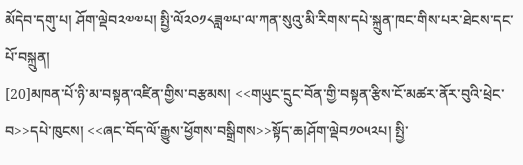མོདེབ་དགུ་པ། ཤོག་ལྡེབ༢༧༧པ། སྤྱི་ལོ༢༠༡༨ཟླ༧པ་ལ་ཀན་སུའུ་མི་རིགས་དཔེ་སྐྲུན་ཁང་གིས་པར་ཐེངས་དང་པོ་བསྐྲུན།
[20]མཁན་པོ་ཉི་མ་བསྟན་འཛིན་གྱིས་བརྩམས། <<གཡུང་དྲུང་བོན་གྱི་བསྟན་རྩིས་ངོ་མཚར་ནོར་བུའི་ཕྲེང་བ>>དཔེ་ཁུངས། <<ཞང་བོད་ལོ་རྒྱུས་ཕྱོགས་བསྒྲིགས>>སྟོད་ཆ།ཤོག་ལྡེབ༡༠༥༢པ། སྤྱི་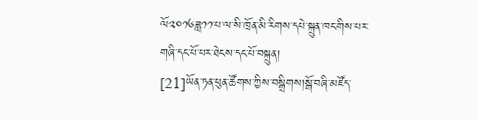ལོ༢༠༡༦ཟླ༡༡་པ་ལ་སི་ཁྲོན་མི་རིགས་དཔེ་སྐྲུན་ཁང་གིས་པར་གཞི་དང་པོ་པར་ཐེངས་དང་པོ་བསྐྲུན།
[21]ཡོན་ཏན་ཕུན་ཚོགས་ཀྱིས་བསྒྲིགས།སྒོ་བཞི་མཛོད་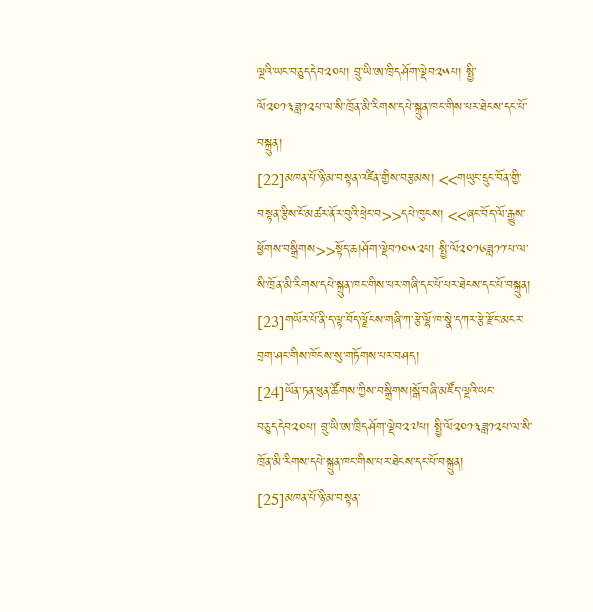ལྔའི་ཡང་བཅུདདེབ༢༠པ། བྲུ་ཡི་ཨ་ཁྲིདཤོག་ལྡེབ༢༥པ། སྤྱི་ལོ༢༠༡༣ཟླ༡༢པ་ལ་སི་ཁྲོན་མི་རིགས་དཔེ་སྐྲུན་ཁང་གིས་པར་ཐེངས་དང་པོ་བསྐྲུན།
[22]མཁན་པོ་ཉི་མ་བསྟན་འཛིན་གྱིས་བརྩམས། <<གཡུང་དྲུང་བོན་གྱི་བསྟན་རྩིས་ངོ་མཚར་ནོར་བུའི་ཕྲེང་བ>>དཔེ་ཁུངས། <<ཞང་བོད་ལོ་རྒྱུས་ཕྱོགས་བསྒྲིགས>>སྟོད་ཆ།ཤོག་ལྡེབ༡༠༥༢པ། སྤྱི་ལོ༢༠༡༦ཟླ༡༡་པ་ལ་སི་ཁྲོན་མི་རིགས་དཔེ་སྐྲུན་ཁང་གིས་པར་གཞི་དང་པོ་པར་ཐེངས་དང་པོ་བསྐྲུན།
[23]གཡོར་པོ་ནི་ད་ལྟ་བོད་ལྗོངས་གཞི་ཀ་རྩེ་ལྷོ་ཁ་སྣེ་དཀར་རྩེ་རྫོང་མངར་བྲག་ཤང་གིས་ཁོངས་སུ་གཏོགས་པར་བཤད།
[24]ཡོན་ཏན་ཕུན་ཚོགས་ཀྱིས་བསྒྲིགས།སྒོ་བཞི་མཛོད་ལྔའི་ཡང་བཅུདདེབ༢༠པ། བྲུ་ཡི་ཨ་ཁྲིདཤོག་ལྡེབ༢༧པ། སྤྱི་ལོ༢༠༡༣ཟླ༡༢པ་ལ་སི་ཁྲོན་མི་རིགས་དཔེ་སྐྲུན་ཁང་གིས་པར་ཐེངས་དང་པོ་བསྐྲུན།
[25]མཁན་པོ་ཉི་མ་བསྟན་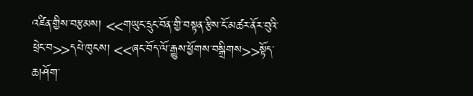འཛིན་གྱིས་བརྩམས། <<གཡུང་དྲུང་བོན་གྱི་བསྟན་རྩིས་ངོ་མཚར་ནོར་བུའི་ཕྲེང་བ>>དཔེ་ཁུངས། <<ཞང་བོད་ལོ་རྒྱུས་ཕྱོགས་བསྒྲིགས>>སྟོད་ཆ།ཤོག་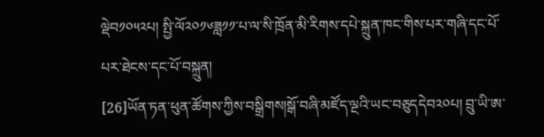ལྡེབ༡༠༥༢པ། སྤྱི་ལོ༢༠༡༦ཟླ༡༡་པ་ལ་སི་ཁྲོན་མི་རིགས་དཔེ་སྐྲུན་ཁང་གིས་པར་གཞི་དང་པོ་པར་ཐེངས་དང་པོ་བསྐྲུན།
[26]ཡོན་ཏན་ཕུན་ཚོགས་ཀྱིས་བསྒྲིགས།སྒོ་བཞི་མཛོད་ལྔའི་ཡང་བཅུདདེབ༢༠པ། བྲུ་ཡི་ཨ་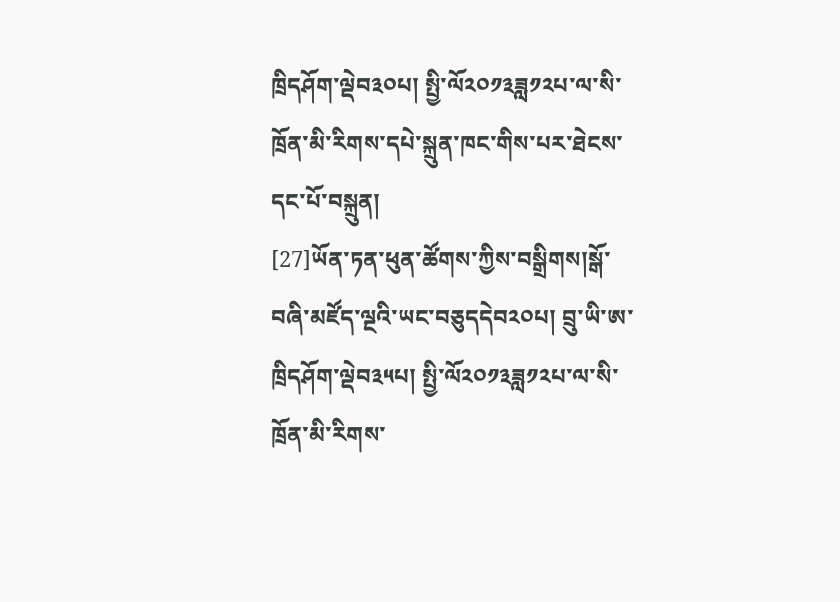ཁྲིདཤོག་ལྡེབ༣༠པ། སྤྱི་ལོ༢༠༡༣ཟླ༡༢པ་ལ་སི་ཁྲོན་མི་རིགས་དཔེ་སྐྲུན་ཁང་གིས་པར་ཐེངས་དང་པོ་བསྐྲུན།
[27]ཡོན་ཏན་ཕུན་ཚོགས་ཀྱིས་བསྒྲིགས།སྒོ་བཞི་མཛོད་ལྔའི་ཡང་བཅུདདེབ༢༠པ། བྲུ་ཡི་ཨ་ཁྲིདཤོག་ལྡེབ༣༥པ། སྤྱི་ལོ༢༠༡༣ཟླ༡༢པ་ལ་སི་ཁྲོན་མི་རིགས་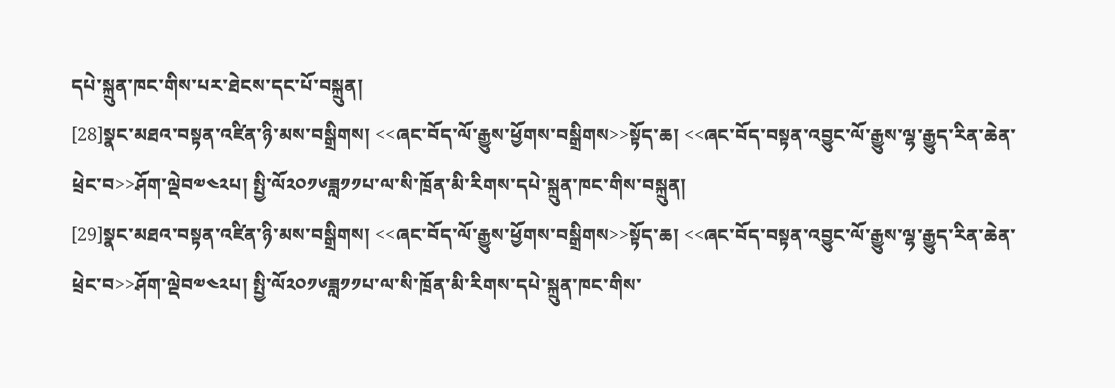དཔེ་སྐྲུན་ཁང་གིས་པར་ཐེངས་དང་པོ་བསྐྲུན།
[28]སྣང་མཐའ་བསྟན་འཛིན་ཉི་མས་བསྒྲིགས། <<ཞང་བོད་ལོ་རྒྱུས་ཕྱོགས་བསྒྲིགས>>སྟོད་ཆ། <<ཞང་བོད་བསྟན་འབྱུང་ལོ་རྒྱུས་ལྷ་རྒྱུད་རིན་ཆེན་ཕྲེང་བ>>ཤོག་ལྡེབ༧༤༢པ། སྤྱི་ལོ༢༠༡༦ཟླ༡༡པ་ལ་སི་ཁྲོན་མི་རིགས་དཔེ་སྐྲུན་ཁང་གིས་བསྐྲུན།
[29]སྣང་མཐའ་བསྟན་འཛིན་ཉི་མས་བསྒྲིགས། <<ཞང་བོད་ལོ་རྒྱུས་ཕྱོགས་བསྒྲིགས>>སྟོད་ཆ། <<ཞང་བོད་བསྟན་འབྱུང་ལོ་རྒྱུས་ལྷ་རྒྱུད་རིན་ཆེན་ཕྲེང་བ>>ཤོག་ལྡེབ༧༤༢པ། སྤྱི་ལོ༢༠༡༦ཟླ༡༡པ་ལ་སི་ཁྲོན་མི་རིགས་དཔེ་སྐྲུན་ཁང་གིས་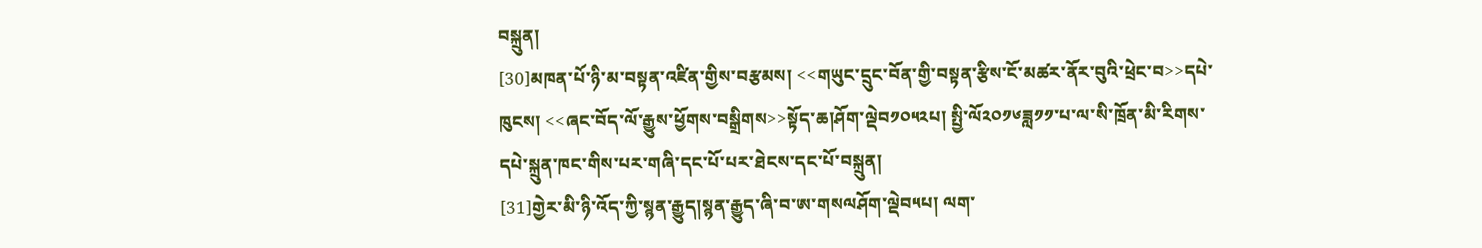བསྐྲུན།
[30]མཁན་པོ་ཉི་མ་བསྟན་འཛིན་གྱིས་བརྩམས། <<གཡུང་དྲུང་བོན་གྱི་བསྟན་རྩིས་ངོ་མཚར་ནོར་བུའི་ཕྲེང་བ>>དཔེ་ཁུངས། <<ཞང་བོད་ལོ་རྒྱུས་ཕྱོགས་བསྒྲིགས>>སྟོད་ཆ།ཤོག་ལྡེབ༡༠༥༢པ། སྤྱི་ལོ༢༠༡༦ཟླ༡༡་པ་ལ་སི་ཁྲོན་མི་རིགས་དཔེ་སྐྲུན་ཁང་གིས་པར་གཞི་དང་པོ་པར་ཐེངས་དང་པོ་བསྐྲུན།
[31]གྱེར་མི་ཉི་འོད་ཀྱི་སྙན་རྒྱུད།སྙན་རྒྱུད་ཞི་བ་ཨ་གསལཤོག་ལྡེབ༥པ། ལག་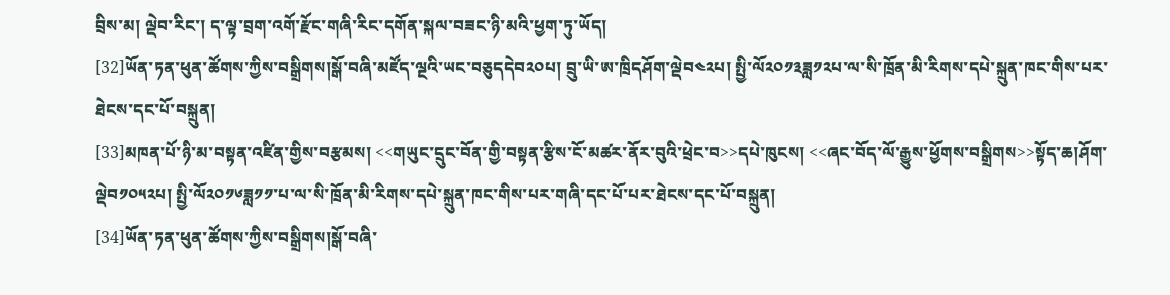བྲིས་མ། ལྡེབ་རིང་། ད་ལྟ་བྲག་འགོ་རྫོང་གཞི་རིང་དགོན་སྐལ་བཟང་ཉི་མའི་ཕྱག་ཏུ་ཡོད།
[32]ཡོན་ཏན་ཕུན་ཚོགས་ཀྱིས་བསྒྲིགས།སྒོ་བཞི་མཛོད་ལྔའི་ཡང་བཅུདདེབ༢༠པ། བྲུ་ཡི་ཨ་ཁྲིདཤོག་ལྡེབ༤༢པ། སྤྱི་ལོ༢༠༡༣ཟླ༡༢པ་ལ་སི་ཁྲོན་མི་རིགས་དཔེ་སྐྲུན་ཁང་གིས་པར་ཐེངས་དང་པོ་བསྐྲུན།
[33]མཁན་པོ་ཉི་མ་བསྟན་འཛིན་གྱིས་བརྩམས། <<གཡུང་དྲུང་བོན་གྱི་བསྟན་རྩིས་ངོ་མཚར་ནོར་བུའི་ཕྲེང་བ>>དཔེ་ཁུངས། <<ཞང་བོད་ལོ་རྒྱུས་ཕྱོགས་བསྒྲིགས>>སྟོད་ཆ།ཤོག་ལྡེབ༡༠༥༢པ། སྤྱི་ལོ༢༠༡༦ཟླ༡༡་པ་ལ་སི་ཁྲོན་མི་རིགས་དཔེ་སྐྲུན་ཁང་གིས་པར་གཞི་དང་པོ་པར་ཐེངས་དང་པོ་བསྐྲུན།
[34]ཡོན་ཏན་ཕུན་ཚོགས་ཀྱིས་བསྒྲིགས།སྒོ་བཞི་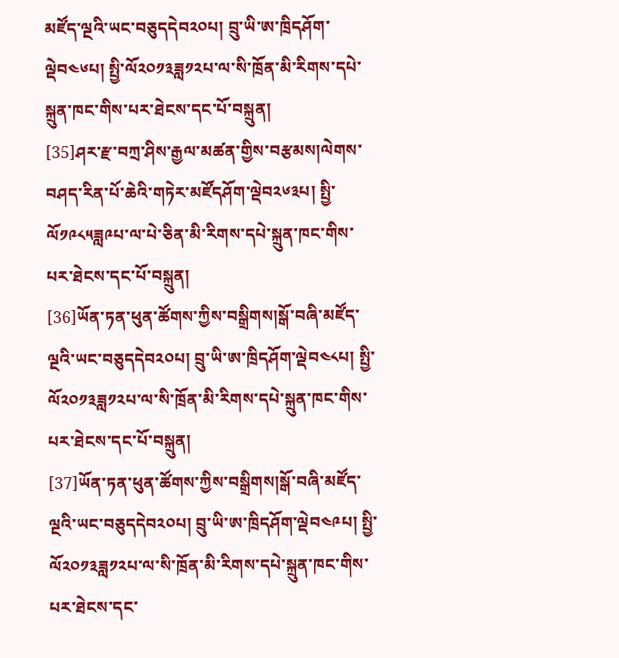མཛོད་ལྔའི་ཡང་བཅུདདེབ༢༠པ། བྲུ་ཡི་ཨ་ཁྲིདཤོག་ལྡེབ༤༦པ། སྤྱི་ལོ༢༠༡༣ཟླ༡༢པ་ལ་སི་ཁྲོན་མི་རིགས་དཔེ་སྐྲུན་ཁང་གིས་པར་ཐེངས་དང་པོ་བསྐྲུན།
[35]ཤར་རྫ་བཀྲ་ཤིས་རྒྱལ་མཚན་གྱིས་བརྩམས།ལེགས་བཤད་རིན་པོ་ཆེའི་གཏེར་མཛོདཤོག་ལྡེབ༢༦༣པ། སྤྱི་ལོ༡༩༨༥ཟླ༩པ་ལ་པེ་ཅིན་མི་རིགས་དཔེ་སྐྲུན་ཁང་གིས་པར་ཐེངས་དང་པོ་བསྐྲུན།
[36]ཡོན་ཏན་ཕུན་ཚོགས་ཀྱིས་བསྒྲིགས།སྒོ་བཞི་མཛོད་ལྔའི་ཡང་བཅུདདེབ༢༠པ། བྲུ་ཡི་ཨ་ཁྲིདཤོག་ལྡེབ༤༨པ། སྤྱི་ལོ༢༠༡༣ཟླ༡༢པ་ལ་སི་ཁྲོན་མི་རིགས་དཔེ་སྐྲུན་ཁང་གིས་པར་ཐེངས་དང་པོ་བསྐྲུན།
[37]ཡོན་ཏན་ཕུན་ཚོགས་ཀྱིས་བསྒྲིགས།སྒོ་བཞི་མཛོད་ལྔའི་ཡང་བཅུདདེབ༢༠པ། བྲུ་ཡི་ཨ་ཁྲིདཤོག་ལྡེབ༤༩པ། སྤྱི་ལོ༢༠༡༣ཟླ༡༢པ་ལ་སི་ཁྲོན་མི་རིགས་དཔེ་སྐྲུན་ཁང་གིས་པར་ཐེངས་དང་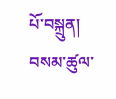པོ་བསྐྲུན།
བསམ་ཚུལ་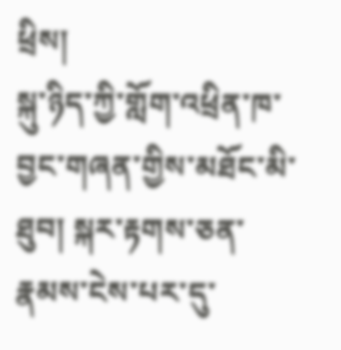ཕྲིས།
སྐུ་ཉིད་ཀྱི་གློག་འཕྲིན་ཁ་བྱང་གཞན་གྱིས་མཐོང་མི་ཐུབ། སྐར་རྟགས་ཅན་རྣམས་ངེས་པར་དུ་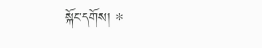སྐོང་དགོས། *